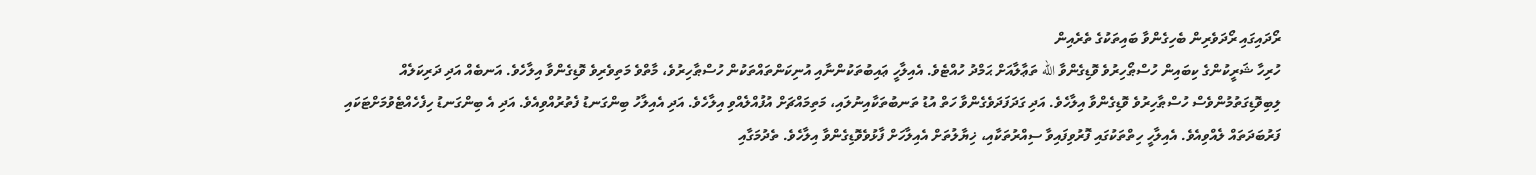ރޯދައިގައި ރޯދަވެރިން ބެހިގެންވާ ބައިތަކުގެ ތެރެއިން
ހުރިހާ ޝަރީކުންގެ ކިބައިން ހުސްޠޯހިރުވެ ވޮޑިގެންވާ الله ތަޢާލާއަށް ޙަމްދު ހުއްޓެވެ. އެއިލާހީ ޢައިބުތަކުންނާއި އުނިކަންތައްތަކުން ހުސްޠާހިރުވެ، މާތްވެ މަތިވެރިވެ ވޮޑިގެންވާ އިލާހެވެ. އަނބެއް އަދި ދަރިކަލެއް ލިބިވޮޑިގަތުމުންވެސް ހުސްޠާހިރުވެ ވޮޑިގެންވާ އިލާހެވެ. އަދި ގަދަފަދަވެގެންވާ ހަތް އުޑު ތަނބުތަކާއިނުލައި، މަތިމައްޗަށް އުފުއްލެއްވި އިލާހެވެ. އަދި އެއިލާހު ބިންގަނޑު ފެތުރުއްވިއެވެ. އަދި އެ ބިންގަނޑު ހިފެހެއްޓެވުމަށްޓަކައި ފަރުބަދަތައް ލެއްވިއެވެ. އެއިލާހީ ހިތްތަކުގައި ފޮރުވިފައިވާ ސިއްރުތަކާއި، ޚިޔާލުތަށް އެއިލާހަށް ފާޅުވެވޮޑިގެންވާ އިލާހެވެ. ތެދުމަގާއި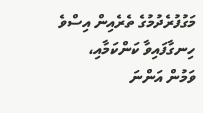މަގުފުރެދުމުގެ ތެރެއިން އިސްވެ ހިނގާފައިވާ ކަންކަމާއި، ވަމުން އަންނަ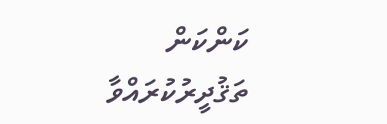ކަންކަން ތަޤުދީރުކުރައްވާ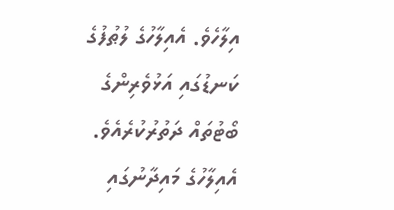އިލާހެވެ. އެއިލާހުގެ ލުޠުފުގެ ކަނޑުގައި އަޅުވެރިންގެ ބޯޓުތައް ދަތުރުކުރެއެވެ. އެއިލާހުގެ މައިދާނުގައި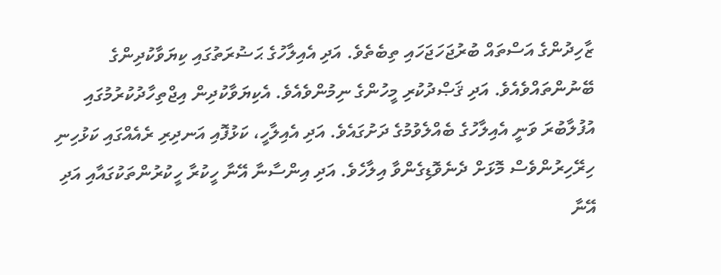ޒާހިދުންގެ އަސްތައް ބުރުޖަހަޖަހައި ތިބެތެވެ. އަދި އެއިލާހުގެ ޙަޟުރަތުގައި ކިޔަވާކުދިންގެ ބޭނުންތައްވެއެވެ. އަދި ޤަޞްދުކުރި މީހުންގެ ނިމުންވެއެވެ. އެކިޔަވާކުދިން އިޖްތިހާދުކުރުމުގައި އުފުލާބުރަ ވަނީ އެއިލާހުގެ ބެއްލެވުމުގެ ދަށުގައެވެ. އަދި އެއިލާހީ، ކަޅުފޮއި އަނދިރި ރެއެއްގައި ކަޅުހިނި ހިރޭހިރުންވެސް މޮޅަށް ދެނެވޮޑިގެންވާ އިލާހެވެ. އަދި އިންސާނާ އޭނާ ހީކުރާ ހީކުރުންތަކުގައާއި އަދި އޭނާ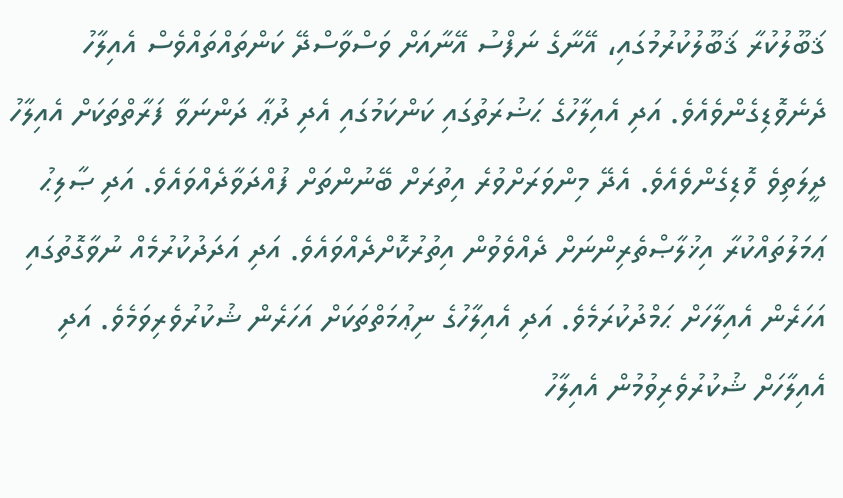ޤަބޫލުކުރާ ޤަބޫލުކުރުމުގައި، އޭނާގެ ނަފްސު އޭނާއަށް ވަސްވާސްދޭ ކަންތައްތައްވެސް އެއިލާހު ދެނެވޮޑިގެންވެއެވެ. އަދި އެއިލާހުގެ ޙަޟުރަތުގައި ކަންކަމުގައި އެދި ދުޢާ ދަންނަވާ ފަރާތްތަކަށް އެއިލާހު ދީލަތިވެ ވޮޑިގެންވެއެވެ. އެދޭ މިންވަރަށްވުރެ އިތުރަށް ބޭނުންތަށް ފުއްދަވާދެއްވައެވެ. އަދި ޞާލިޙު ޢަމަލުތައްކުރާ އިޚުލާޞްތެރިންނަށް ދެއްވެވުން އިތުރުކޮށްދެއްވައެވެ. އަދި އަދަދުކުރުމެއް ނުވާގޮތުގައި އަހަރެން އެއިލާހަށް ޙަމްދުކުރަމެވެ. އަދި އެއިލާހުގެ ނިޢުމަތްތަކަށް އަހަރެން ޝުކުރުވެރިވަމެވެ. އަދި އެއިލާހަށް ޝުކުރުވެރިވުމުން އެއިލާހު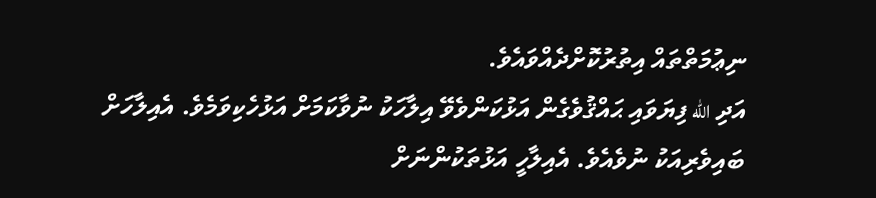ނިޢުމަތްތައް އިތުރުކޮށްދެއްވައެވެ.
އަދި الله ފިޔަވައި ޙައްޤުވެގެން އަޅުކަންވެވޭ އިލާހަކު ނުވާކަމަށް އަޅުހެކިވަމެވެ. އެއިލާހަށް ބައިވެރިއަކު ނުވެއެވެ. އެއިލާހީ އަޅުތަކުންނަށް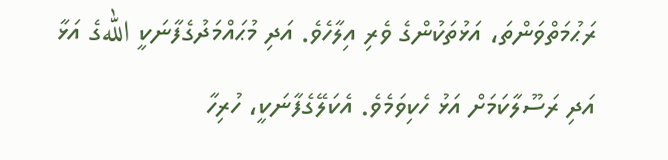ރަޙުމަތްވަންތަ، އަޅުތަކުންގެ ވެރި އިލާހެވެ. އަދި މުޙައްމަދުގެފާނަކީ اللهގެ އަޅާ އަދި ރަސޫލާކަމަށް އަޅު ހެކިވަމެވެ. އެކަލޭގެފާނަކީ، ހުރިހާ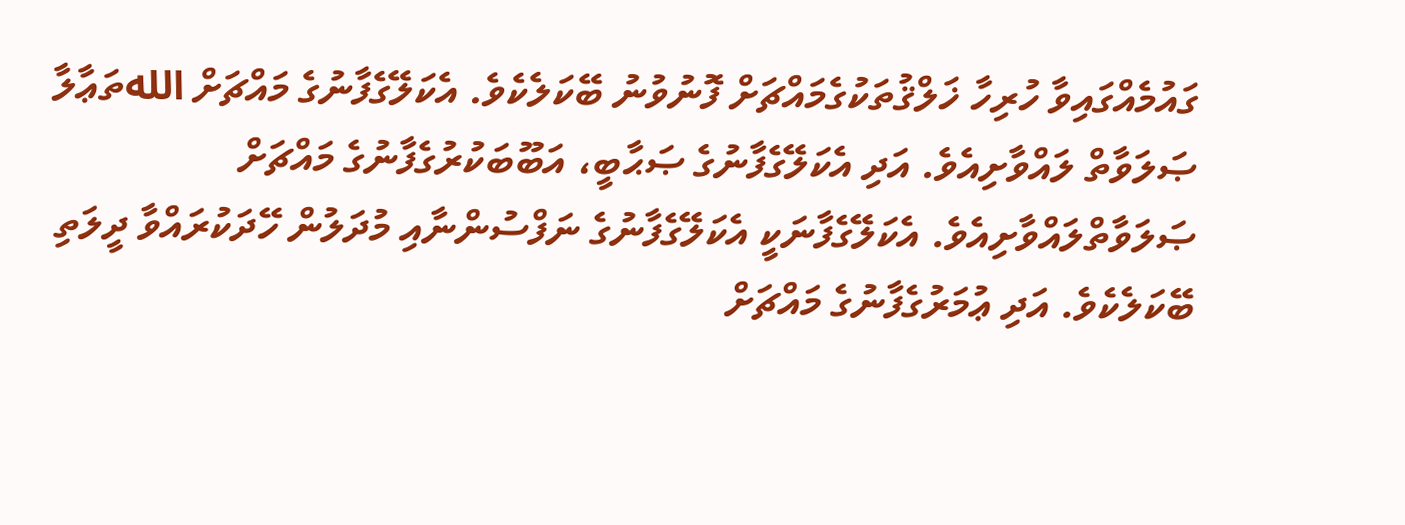ގައުމެއްގައިވާ ހުރިހާ ޚަލްޤުތަކުގެމައްޗަށް ފޮނުވުނު ބޭކަލެކެވެ. އެކަލޭގެފާނުގެ މައްޗަށް اللهތަޢާލާ ޞަލަވާތް ލައްވާށިއެވެ. އަދި އެކަލޭގެފާނުގެ ޞަޙާބީ، އަބޫބަކުރުގެފާނުގެ މައްޗަށް ޞަލަވާތްލައްވާށިއެވެ. އެކަލޭގެފާނަކީ އެކަލޭގެފާނުގެ ނަފްސުންނާއި މުދަލުން ހޭދަކުރައްވާ ދީލަތި ބޭކަލެކެވެ. އަދި ޢުމަރުގެފާނުގެ މައްޗަށް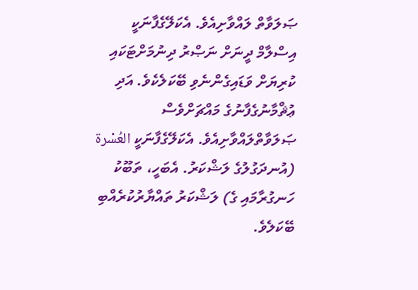ޞަލަވާތް ލައްވާށިއެވެ. އެކަލޭގެފާނަކީ އިސްލާމް ދީނަށް ނަޞްރު ދިނުމަށްޓަކައި ކުރިޔަށް ވަޑައިގެންނެވި ބޭކަލެކެވެ. އަދި ޢުޘްމާނުގެފާނުގެ މައްޗަށްވެސް ޞަލަވާތްލައްވާށިއެވެ. އެކަލޭގެފާނަކީ العُسْرة (އުނދަގުލުގެ ލަޝްކަރު. އެބަހީ، ތަބޫކު ހަނގުރާމައި ގެ) ލަޝްކަރު ތައްޔާރުކުރެއްބި ބޭކަލެވެ.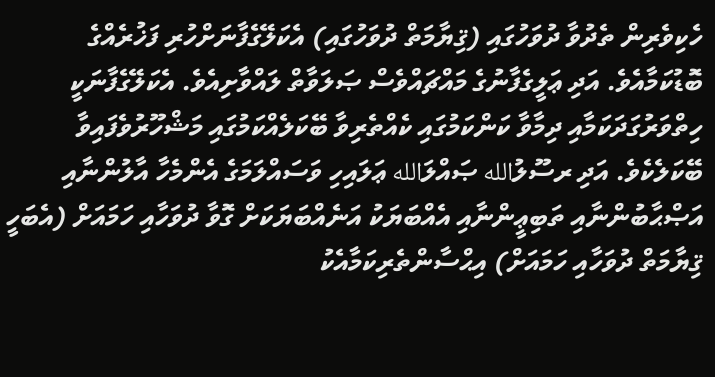ހެކިވެރިން ތެދުވާ ދުވަހުގައި (ޤިޔާމަތް ދުވަހުގައި) އެކަލޭގެފާނަށްހުރި ފަޚުރެއްގެ ބޮޑުކަމާއެވެ. އަދި ޢަލީގެފާނުގެ މައްޗައްވެސް ޞަލަވާތް ލައްވާށިއެވެ. އެކަލޭގެފާނަކީ ހިތްވަރުގަދަކަމާއި ދިމާވާ ކަންކަމުގައި ކެއްތެރިވާ ބޭކަލެއްކަމުގައި މަޝްހޫރުވެފައިވާ ބޭކަލެކެވެ. އަދި ރސޫލުالله ޞައްލަالله ޢަލައިހި ވަސައްލަމަގެ އެންމެހާ އާލުންނާއި އަޞްޙާބުންނާއި ތަބިޢީންނާއި އެއްބަޔަކު އަނެއްބަޔަކަށް ގޮވާ ދުވަހާއި ހަމައަށް (އެބަހީ ޤިޔާމަތް ދުވަހާއި ހަމައަށް) އިޙްސާންތެރިކަމާއެކު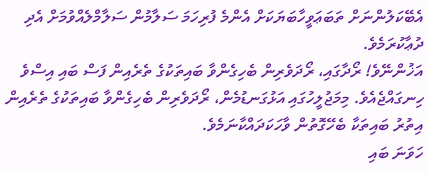އެބޭކަލުންނަށް ތަބަޢަވީހާބަޔަކަށް އެންމެ ފުރިހަމަ ސަލާމުން ސަލާމްލެއްވުމަށް އެދި ދުޢާކުރަމެވެ.
އަޚުންނޭވެ! ރޯދާގައި، ރޯދަވެރިން ބެހިގެންވާ ބައިތަކުގެ ތެރެއިން ފަސް ބައި އިސްވެ ހިނގައްޖެއެވެ. މިމަޖުލީހުގައި އަޅުގަނޑުމެން، ރޯދަވެރިން ބެހިގެންވާ ބައިތަކުގެ ތެރެއިން އިތުރު ބައިތަކާ ބެހޭގޮތުން ވާހަކަދައްކާނަމެވެ.
ހަވަނަ ބައި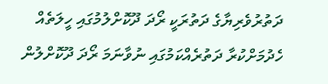ދަތުރުވެރިޔާގެ ދަތުރަކީ ރޯދަ ދޫކޮށްލުމުގައި ހީލަތެއް ހެދުމަށްކުރާ ދަތުރެއްކަމުގައި ނުވާނަމަ ރޯދަ ދޫކޮށްލުން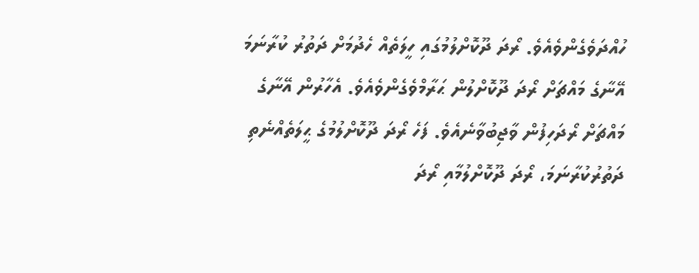ހުއްދަވެގެންވެއެވެ. ރޯދަ ދޫކޮށްލުމުގައި ހީލަތެއް ހެދުމަށް ދަތުރު ކުރާނަމަ އޭނާގެ މައްޗަށް ރޯދަ ދޫކޮށްލުން ޙަރާމްވެގެންވެއެވެ. އެހާރުން އޭނާގެ މައްޗަށް ރޯދަހިފުން ވާޖިބުވާނެއެވެ. ފަހެ ރޯދަ ދޫކޮށްލުމުގެ ޙީލަތެއްނެތި ދަތުރުކުރާނަމަ، ރޯދަ ދޫކޮށްލުމާއި ރޯދަ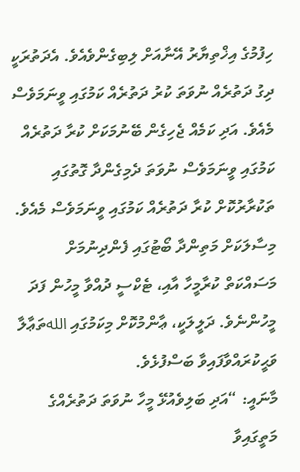ހިފުމުގެ އިޚްތިޔާރު އޭނާއަށް ލިބިގެންވެއެވެ. އެދަތުރަކީ ދިގު ދަތުރެއް ނުވަތަ ކުރު ދަތުރެއް ކަމުގައި ވީނަމަވެސް މެއެވެ. އަދި ކަމެއް ޖެހިގެން ބޭނުމަކަށް ކުރާ ދަތުރެއް ކަމުގައި ވީނަމަވެސް ނުވަތަ ދެމިގެންދާ ގޮތުގައި ތަކުރާރުކޮށް ކުރާ ދަތުރެއް ކަމުގައި ވީނަމަވެސް މެއެވެ. މިސާލަކަށް މަތިންދާ ބޯޓުގައި ފެންދިނުމަށް މަސައްކަތް ކުރާމީހާ އާއި، ޓެކްސީ ދުއްވާ މީހުން ފަދަ މީހުންނެވެ. ދަލީލަކީ، ޢާންމުކޮށް މިކަމުގައި اللهތަޢާލާ ވަޙީކުރައްވާފައިވާ ބަސްފުޅެވެ.
މާނައީ: “އަދި ބަލިވެއުޅޭ މީހާ ނުވަތަ ދަތުރެއްގެ މަތީގައިވާ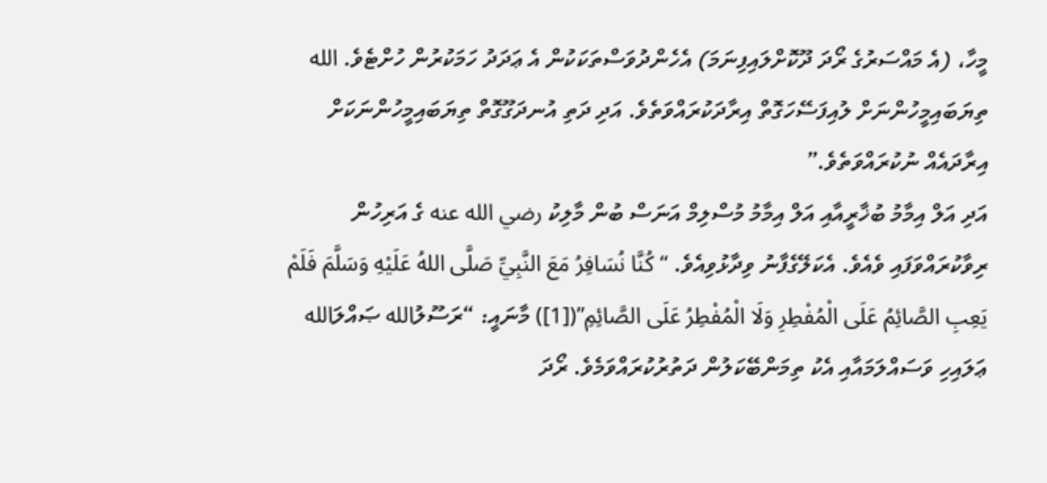މީހާ، (އެ މައްސަރުގެ ރޯދަ ދޫކޮށްލައިފިނަމަ) އެހެންދުވަސްތަކަކުން އެ ޢަދަދު ހަމަކުރުން ހުށްޓެވެ. الله ތިޔަބައިމީހުންނަށް ލުއިފަސޭހަގޮތް އިރާދަކުރައްވަތެވެ. އަދި ދަތި އުނދަގޫގޮތް ތިޔަބައިމީހުންނަކަށް އިރާދައެއް ނުކުރައްވަތެވެ.”
އަދި އަލް އިމާމު ބުޚާރީއާއި އަލް އިމާމު މުސްލިމް އަނަސް ބުން މާލިކު رضي الله عنه ގެ އަރިހުން ރިވާކުރައްވަފައި ވެއެވެ. އެކަލޭގެފާނު ވިދާޅުވިއެވެ. “كُنَّا نُسَافِرُ مَعَ النَّبِيِّ صَلَّى اللهُ عَلَيْهِ وَسَلَّمَ فَلَمْ يَعِبِ الصَّائِمُ عَلَى الْمُفْطِرِ وَلَا الْمُفْطِرُ عَلَى الصَّائِمِ”([1]) މާނައީ: “ރަސޫލުالله ޞައްލަالله ޢަލައިހި ވަސައްލަމައާއި އެކު ތިމަންބޭކަލުން ދަތުރުކުރައްވަމެވެ. ރޯދަ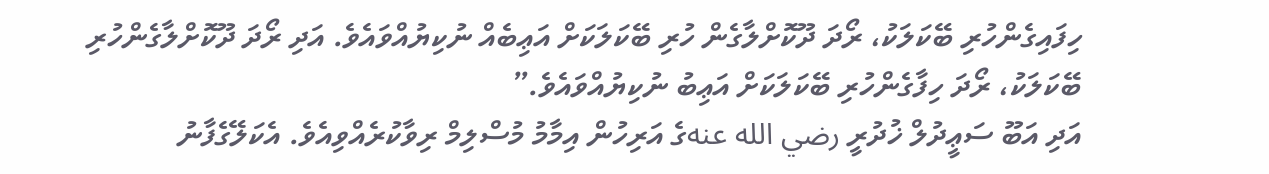ހިފައިގެންހުރި ބޭކަލަކު، ރޯދަ ދޫކޮށްލާގެން ހުރި ބޭކަލަކަށް އަޢިބެއް ނުކިޔުއްވައެވެ. އަދި ރޯދަ ދޫކޮށްލާގެންހުރި ބޭކަލަކު، ރޯދަ ހިފާގެންހުރި ބޭކަލަކަށް އަޢިބު ނުކިޔުއްވައެވެ.”
އަދި އަބޫ ސަޢީދުލް ޚުދުރީ رضي الله عنهގެ އަރިހުން އިމާމު މުސްލިމް ރިވާކުރެއްވިއެވެ. އެކަލޭގެފާނު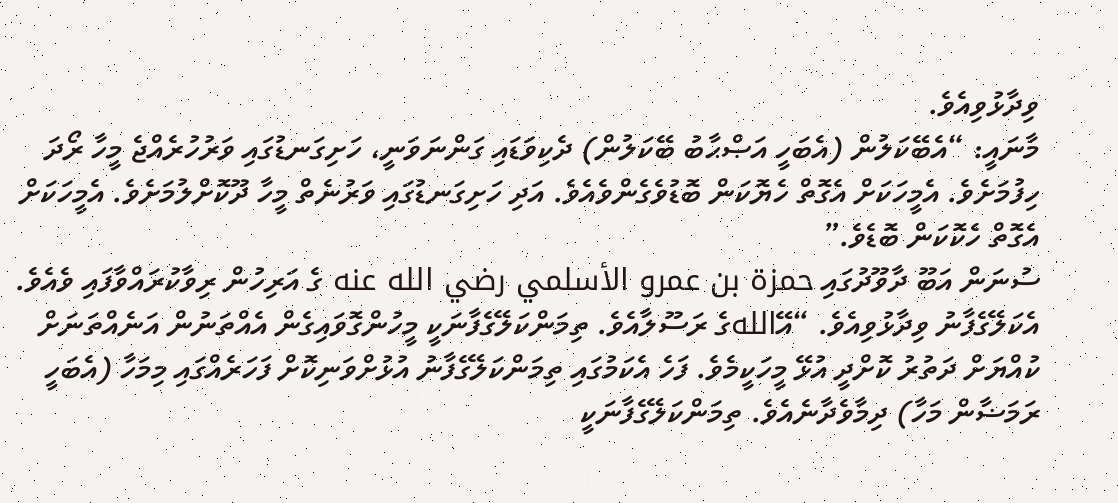ވިދާޅުވިއެވެ.
މާނައީ: “އެބޭކަލުން (އެބަހީ އަޞްޙާބު ބޭކަލުން) ދެކިވަޑައި ގަންނަވަނީ، ހަށިގަނޑުގައި ވަރުހުރެއްޖެ މީހާ ރޯދަ ހިފުމަށެވެ. އެމީހަކަށް އެގޮތް ހެޔޮކަން ބޮޑުވެގެންވެއެވެ. އަދި ހަށިގަނޑުގައި ވަރުނެތް މީހާ ދޫކޮށްލުމަށެވެ. އެމީހަކަށް އެގޮތް ހެކޮކަން ބޮޑެވެ.”
ސުނަން އަބޫ ދާވޫދުގައި حمزة بن عمرو الأسلمي رضي الله عنه ގެ އަރިހުން ރިވާކުރައްވާފައި ވެއެވެ. އެކަލޭގެފާނު ވިދާޅުވިއެވެ. “އޭاللهގެ ރަސޫލާއެވެ. ތިމަންކަލޭގެފާނަކީ މީހުންގޮވައިގެން އެއްތަނުން އަނެއްތަނަށް ކުއްޔަށް ދަތުރު ކޮށްދީ އުޅޭ މީހަކީމެވެ. ފަހެ އެކަމުގައި ތިމަންކަލޭގެފާނު އުޅުށްވަނިކޮށް ފަހަރެއްގައި މިމަހާ (އެބަހީ ރަމަޟާން މަހާ) ދިމާވެދާނެއެވެ. ތިމަންކަލޭގެފާނަކީ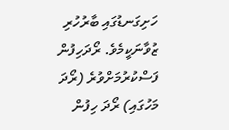ހަށިގަނޑުގައި ބާރުހުރި ޒުވާނަކީމެވެ. ރޯދަހިފުން ފަސްކުރުމަށްވުރެ (ރޯދަ މަހުގައި) ރޯދަ ހިފުން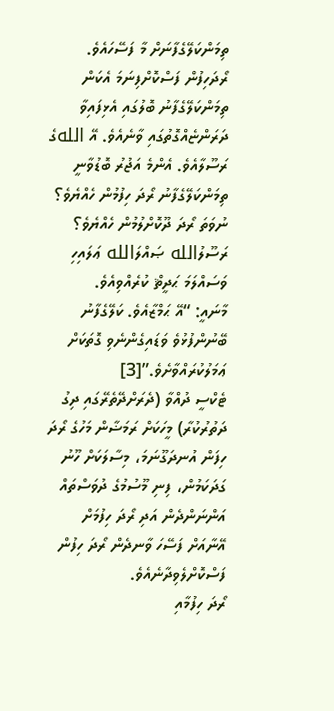ތިމަންކަލޭގެފާނަށް މާ ފަސޭހައެވެ. ރޯދަހިފުން ފަސްކޮށްފިނަމަ އެކަން ތިމަންކަލޭގެފާނު ބޮލުގައި އެޅިފައިވާ ދަރަންޏެއްގޮތުގައި ވާނެއެވެ. އޭ اللهގެ ރަސޫލާއެވެ. އެންމެ އަޖުރު ބޮޑުވާނީ ތިމަންކަލޭގެފާނު ރޯދަ ހިފުމުން ހެއްޔެވެ؟ ނުވަތަ ރޯދަ ދޫކޮށްލުމުން ހެއްޔެވެ؟ ރަސޫލުالله ޞައްލަالله ޢަލައިހި ވަސައްލަމަ ޙަދީޘް ކުރެއްވިއެވެ.
މާނައީ: “އޭ ޙަމްޒާއެވެ. ކަލޭގެފާނު ބޭނުންފުޅުވެ ވަޑައިގެންނެވި ގޮތަކަށް ޢަމަލުކުރައްވާށެވެ.”[3]
ޓެކްސީ ދުއްވާ (ދެރަށްދޭތެރޭގައި ދިގު ދަތުރުކުރާ) މީހަކަށް ރަމަޟާން މަހުގެ ރޯދަ ހިފަން އުނދަގޫނަމަ، މިސާލަކަށް ހޫނު ގަދަކަމުން، ފިނި މޫސުމުގެ ދުވަސްތައް އަންނަންދެން އަދި ރޯދަ ހިފުމަށް އޭނާއަށް ފަސޭހަ ވާނދެން ރޯދަ ހިފުން ފަސްކޮށްލެވިދާނެއެވެ.
ރޯދަ ހިފުމާއި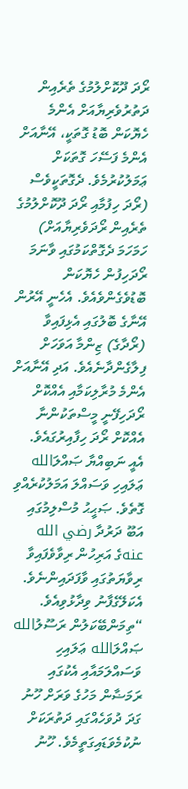ރޯދަ ދޫކޮށްލުމުގެ ތެރެއިން ދަތުރުވެރިޔާއަށް އެންމެ ހެޔޮކަން ބޮޑު ގޮތަކީ، އޭނާއަށް އެންމެ ފަސޭހަ ގޮތަކަށް ޢަމަލުކުރުމެވެ. ދެގޮތަކީވެސް (ރޯދަ ހިފުމާއި ރޯދަ ދޫކޮށްލުމުގެ ތެރެއިން ރޯދަވެރިޔާއަށް) ހަމަހަމަ ދެގޮތްކަމުގައި ވާނަމަ ރޯދަހިފުން ހެޔޮކަން ބޮޑުވެގެންވެއެވެ. އެހެނީ އޭރުން އޭނާގެ ބޮލުގައި އެޅިފައިވާ (ރޯދާގެ) ޒިންމާ އަވަހަށް ފިލާގެންދާނެއެވެ. އަދި އޭނާއަށް އެންމެ މުރާލިކަމާއި އެއްކޮށް ރޯދަހިފޭނީ މީސްތަކުންނާ އެއްކޮށް ރޯދަ ހިފާއިރުގައެވެ. އެއީ ނަބިއްޔާ ޞައްލަالله ޢަލައިހި ވަސައްލަ އަމަލުކުރެއްވި ގޮތެވެ. ޞަޙީޙު މުސްލިމުގައި އަބޫ ދަރުދާ رضي الله عنهގެ އަރިހުން ރިވާވެފައިވާ ރިވާޔަތުގައި ވާފަދައިންނެވެ. އެކަލޭގެފާނު ވިދާޅުވިއެވެ. “ތިމަންބޭކަލުން ރަސޫލުالله ޞައްލަالله ޢަލައިހި ވަސައްލަމައާއި އެކުގައި ރަމަޟާން މަހުގެ ވަރަށް ހޫނު ގަދަ ދުވަހެއްގައި ދަތުރަކަށް ނުކުމެވަޑައިގަތީމެވެ. ހޫނު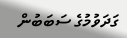ގަދަވުމުގެ ސަބަބުން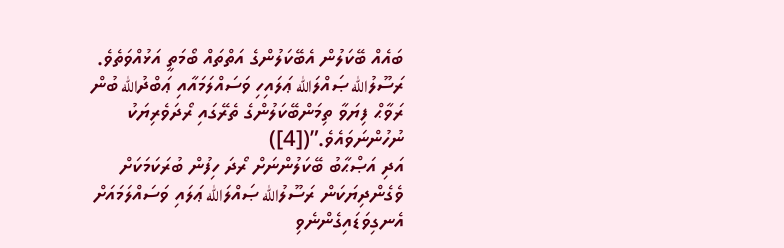ބައެއް ބޭކަލުން އެބޭކަލުންގެ އަތްތައް ބޯމަތީ އަޅުއްވަތެވެ. ރަސޫލުالله ޞައްލަالله ޢަލައިހި ވަސައްލަމައާއި ޢަބްދުالله ބުން ރަވާޙް ފިޔަވާ ތިމަންބޭކަލުންގެ ތެރޭގައި ރޯދަވެރިޔަކު ނުހުންނަވައެވެ.”([4])
އަދި އަޞްޙާބު ބޭކަލުންނަށް ރޯދަ ހިފުން ބުރަކަމަކަށް ވެގެންދިޔަކަން ރަސޫލުالله ޞައްލަالله ޢަލައި ވަސައްލަމައަށް އެނގިވަޑައިގެންނެވި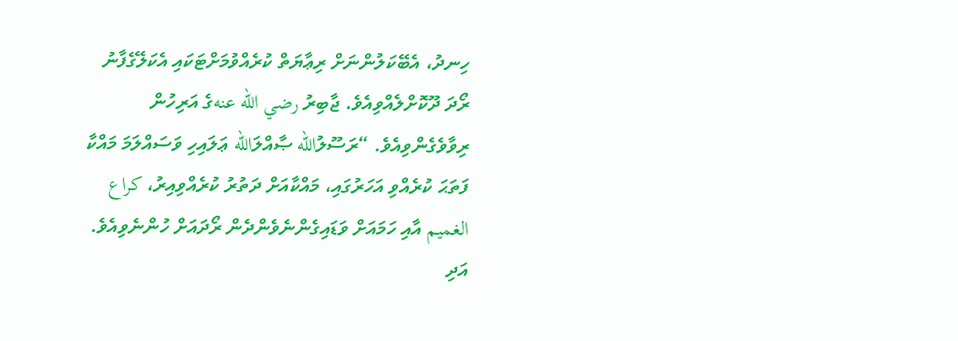ހިނދު، އެބޭކަލުންނަށް ރިޢާޔަތް ކުރެއްވުމަށްޓަކައި އެކަލޭގެފާނު ރޯދަ ދޫކޮށްލެއްވިއެވެ. ޖާބިރު رضي الله عنهގެ އަރިހުން ރިވާވެގެންވިއެވެ. “ރަސޫލުالله ޞާއްލަالله ޢަލައިހި ވަސައްލަމަ މައްކާ ފަތަޙަ ކުރެއްވި އަހަރުގައި، މައްކާއަށް ދަތުރު ކުރެއްވިއިރު، كراع الغميم އާއި ހަމައަށް ވަޑައިގެންނެވެންދެން ރޯދައަށް ހުންނެވިއެވެ. އަދި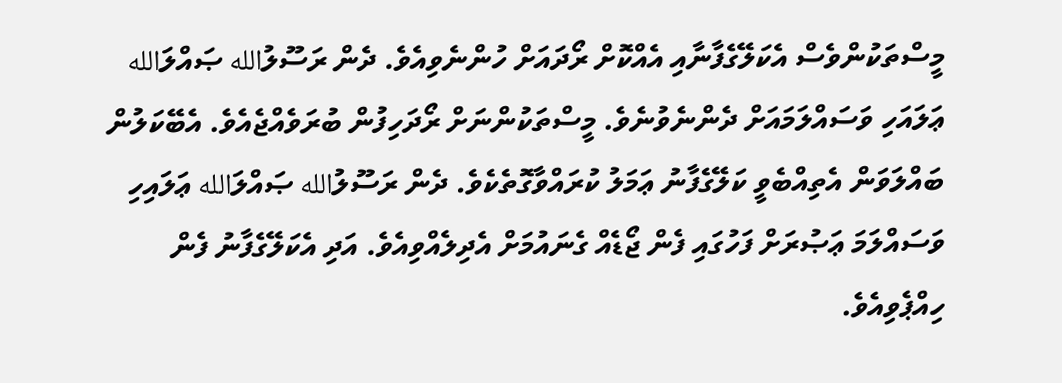މީސްތަކުންވެސް އެކަލޭގެފާނާއި އެއްކޮށް ރޯދައަށް ހުންނެވިއެވެ. ދެން ރަސޫލުالله ޞައްލަالله ޢަލައަހި ވަސައްލަމައަށް ދެންނެވުނެވެ. މީސްތަކުންނަށް ރޯދަހިފުން ބުރަވެއްޖެއެވެ. އެބޭކަލުން ބައްލަވަން އެތިއްބެވީ ކަލޭގެފާނު ޢަމަލު ކުރައްވާގޮތެކެވެ. ދެން ރަސޫލުالله ޞައްލަالله ޢަލައިހި ވަސައްލަމަ ޢަޞުރަށް ފަހުގައި ފެން ޖޯޑެއް ގެނައުމަށް އެދިލެއްވިއެވެ. އަދި އެކަލޭގެފާނު ފެން ހިއްޕެވިއެވެ.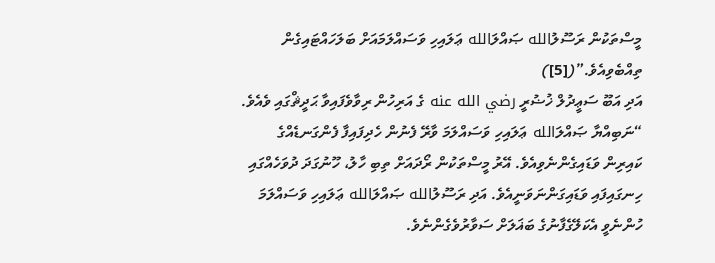މީސްތަކުން ރަސޫލުالله ޞައްލަالله ޢަލައިހި ވަސައްލަމައަށް ބަލަހައްޓައިގެން ތިއްބެވިއެވެ.”([5])
އަދި އަބޫ ސަޢީދުލް ޚުޟުރީ رضي الله عنه ގެ އަރިހުން ރިވާވެފައިވާ ޙަދީޘްގައި ވެއެވެ. “ނަބިއްޔާ ޞައްލަالله ޢަލައިހި ވަސައްލަމަ ވާރޭ ފެނުން ހެދިފައިފާ ފެންގަނޑެއްގެ ކައިރިން ވަޑައިގެންނެވިއެވެ. އޭރު މީސްތަކުން ރޯދައަށް ތިބި ހާލު، ހޫނުގަދަ ދުވަހެއްގައި ހިނގައިފައި ވަޑައިގަންނަވަނީއެވެ. އަދި ރަސޫލުالله ޞައްލަالله ޢަލައިހި ވަސައްލަމަ ހުންނެވީ އެކަލޭގެފާނުގެ ބަޣަލަށް ސަވާރުވެގެންނެވެ.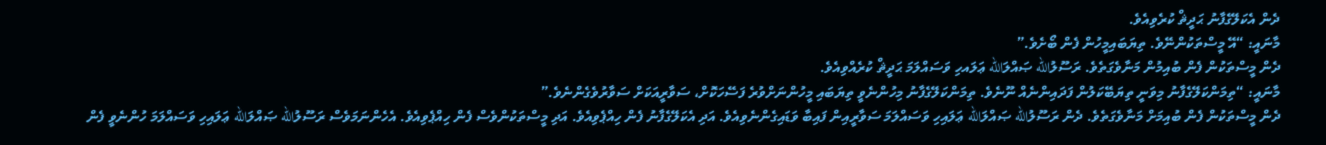ދެން އެކަލޭގެފާނު ޙަދީޘް ކުރެވިއެވެ.
މާނައީ: “އޭ މީސްތަކުންނޭވެ. ތިޔަބައިމީހުން ފެން ބޯށެވެ.”
ދެން މީސްތަކުން ފެން ބުއިމުން މަނާވެގަތެވެ. ރަސޫލުالله ޞައްލަالله ޢަލައހި ވަސައްލަމަ ޙަދީޘް ކުރެއްވިއެވެ.
މާނައީ: “ތިމަންކަލޭގެފާނު މިވަނީ ތިޔަބޭކަލުން ފަދައިންނެއް ނޫނެވެ. ތިމަންކަލޭގެފާނު މިހުންނެވީ ތިޔަބައި މީހުންނަށްވުރެ ފަސޭހަކޮށް، ސަވާރީއަކަށް ސަވާރުވެގެންނެވެ.”
ދެން މީސްތަކުން ފެން ބުއިމަށް މަނާވެގަތެވެ. ދެން ރަސޫލުالله ޞައްލަالله ޢަލައިހި ވަސައްލަމަ ސަވާރީއިން ފައިބާ ވަޑައިގެންނެވިއެވެ. އަދި އެކަލޭގެފާނު ފެން ހިއްޕެވިއެވެ. އަދި މީސްތަކުންވެސް ފެން ހިއްޕެވިއެވެ. އެހެންނަމަވެސް ރަސޫލުالله ޞައްލަالله ޢަލައިހި ވަސައްލަމަ ހުންނެވީ ފެން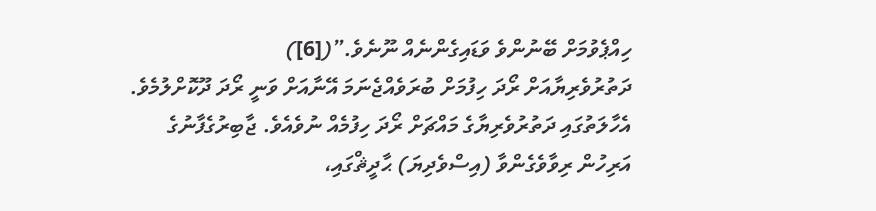ހިއްޕެވުމަށް ބޭނުންވެ ވަޑައިގެންނެއް ނޫނެވެ.”([6])
ދަތުރުވެރިޔާއަށް ރޯދަ ހިފުމަށް ބުރަވެއްޖެނަމަ އޭނާއަށް ވަނީ ރޯދަ ދޫކޮށްލުމެވެ. އެހާލަތުގައި ދަތުރުވެރިޔާގެ މައްޗަށް ރޯދަ ހިފުމެއް ނުވެއެވެ. ޖާބިރުގެފާނުގެ އަރިހުން ރިވާވެގެންވާ (އިސްވެދިޔަ) ޙާދީޘްގައި،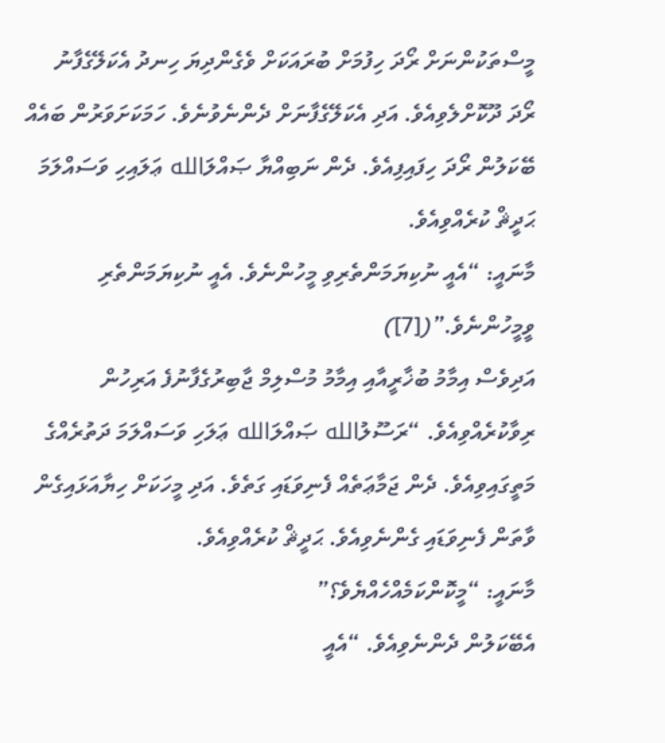މީސްތަކުންނަށް ރޯދަ ހިފުމަށް ބުރައަކަށް ވެގެންދިޔަ ހިނދު އެކަލޭގެފާނު ރޯދަ ދޫކޮށްލެވިއެވެ. އަދި އެކަލޭގެފާނަށް ދެންނެވުނެވެ. ހަމަކަށަވަރުން ބައެއް ބޭކަލުން ރޯދަ ހިފައިފިއެވެ. ދެން ނަބިއްޔާ ޞައްލަالله ޢަލައިހި ވަސައްލަމަ ޙަދީޘް ކުރެއްވިއެވެ.
މާނައީ: “އެއީ ނުކިޔަމަންތެރިވި މީހުންނެވެ. އެއީ ނުކިޔަމަންތެރި ވީމީހުންނެވެ.”([7])
އަދިވެސް އިމާމު ބުޚާރީއާއި އިމާމު މުސްލިމް ޖާބިރުގެފާނުފެ އަރިހުން ރިވާކުރެއްވިއެވެ. “ރަސޫލުالله ޞައްލަالله ޢަލަހި ވަސައްލަމަ ދަތުރެއްގެ މަތީގައިވިއެވެ. ދެން ޖަމާޢަތެއް ފެނިވަޑައި ގަތެވެ. އަދި މީހަކަށް ހިޔާއަޅައިގެން ވާތަން ފެނިވަޑައި ގެންނެވިއެވެ. ޙަދީޘް ކުރެއްވިއެވެ.
މާނައީ: “މީކޮންކަމެއްހެއްޔެވެ؟”
އެބޭކަލުން ދެންނެވިއެވެ. “އެއީ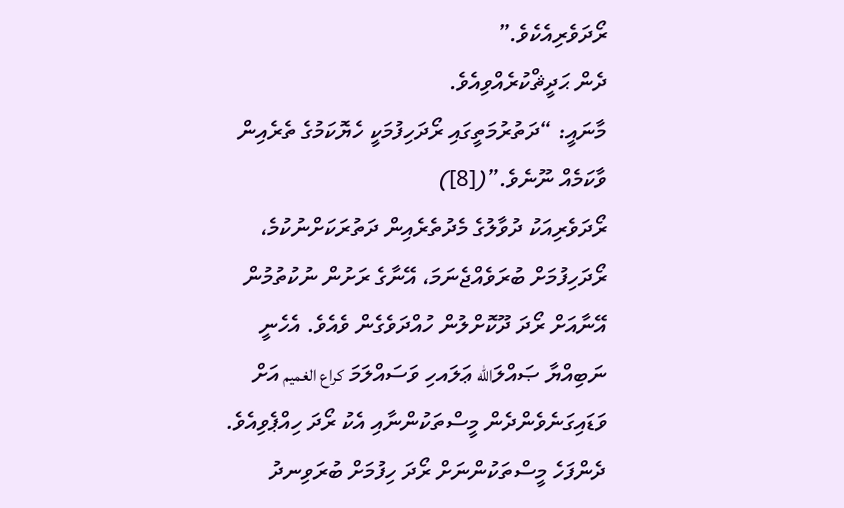ރޯދަވެރިއެކެވެ.”
ދެން ޙަދީޘްކުރެއްވިއެވެ.
މާނައީ: “ދަތުރުމަތީގައި ރޯދަހިފުމަކީ ހެޔޮކަމުގެ ތެރެއިން ވާކަމެއް ނޫނެވެ.”([8])
ރޯދަވެރިއަކު ދުވާލުގެ މެދުތެރެއިން ދަތުރަކަށްނުކުމެ، ރޯދަހިފުމަށް ބުރަވެއްޖެނަމަ، އޭނާގެ ރަށުން ނުކުތުމުން އޭނާއަށް ރޯދަ ދޫކޮށްލުން ހުއްދަވެގެން ވެއެވެ. އެހެނީ ނަބިއްޔާ ޞައްލަالله ޢަލައހި ވަސައްލަމަ كراع الغميم އަށް ވަޑައިގަނެވެންދެން މީސްތަކުންނާއި އެކު ރޯދަ ހިއްޕެވިއެވެ. ދެންފަހެ މީސްތަކުންނަށް ރޯދަ ހިފުމަށް ބުރަވިނދު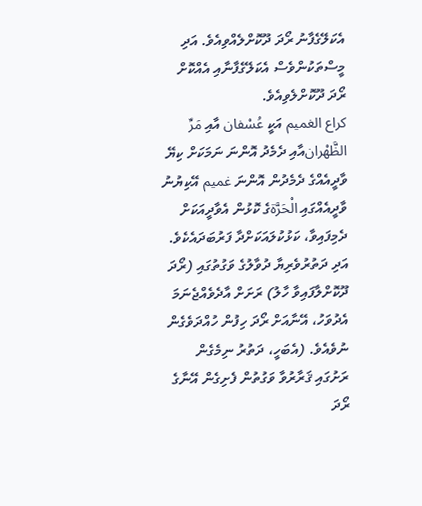އެކަލޭގެފާނު ރޯދަ ދޫކޮށްލެއްވިއެވެ. އަދި މީސްތަކުންވެސް އެކަލޭގެފާނާއި އެއްކޮށް ރޯދަ ދޫކޮށްލެވިއެވެ.
كراع الغميم އަކީ عُسْفان އާއި مَرِّ الظَّهْرانއާއި ދެމެދު އޮންނަ ނަމަކަށް ކިޔޭ ވާދީއެއްގެ ދެމެދުން އޮންނަ غميم އޭކިޔުނު ވާދީއެއްގައި الْحَرَّةގެ ކޮޅުން އެވާދީއަކަށް ދެމިފައިވާ، ކަޅުކުލައަކަށްދާ ފަރުބަދައެކެވެ.
އަދި ދަތުރުވެރިޔާ ދުވާލުގެ ވަގުތުގައި (ރޯދަ ދޫކޮށްލާފައިވާ ހާލު) ރަށަށް އާދެވެއްޖެނަމަ އެދުވަހު، އޭނާއަށް ރޯދަ ހިފުން ހުއްދަވެގެން ނުވެއެވެ. (އެބަހީ، ދަތުރު ނިމެގެން ރަށުގައި ޤަރާރުވާ ވަގުތުން ފެށިގެން އޭނާގެ ރޯދަ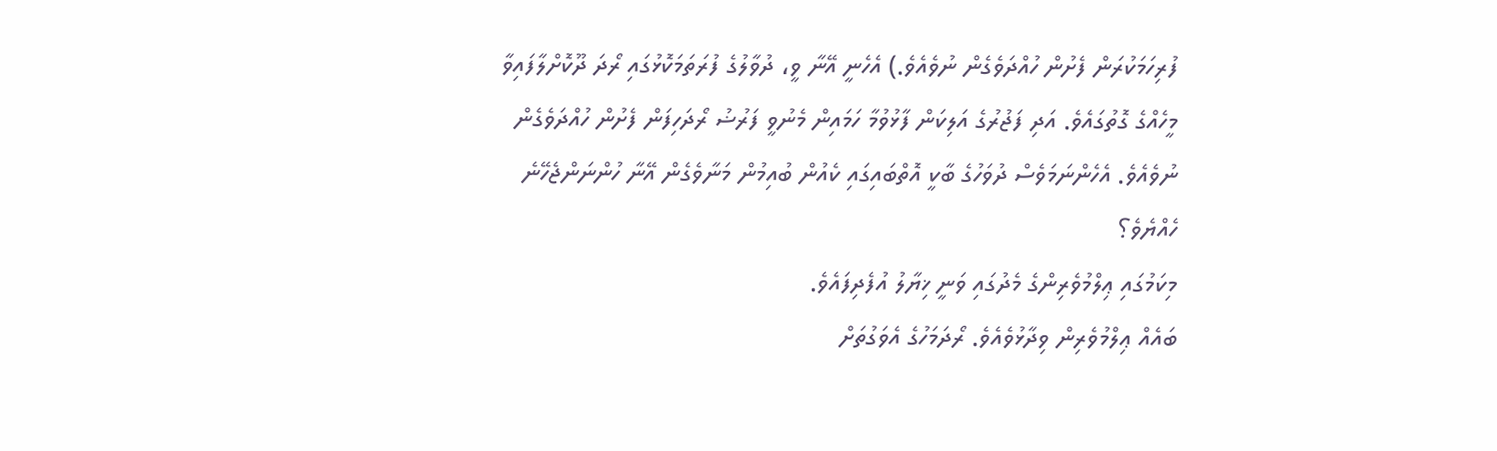ފުރިހަމަކުރަން ފެށުން ހުއްދަވެގެން ނުވެއެވެ.) އެހެނީ އޭނާ ވީ، ދުވާލުގެ ފުރަތަމަކޮޅުގައި ރޯދަ ދޫކޮށްލާފައިވާ މީހެއްގެ ގޮތުގައެވެ. އަދި ފަޖުރުގެ އަލިކަން ފާޅުވުމާ ހަމައިން މެނުވީ ފަރުޟު ރޯދަހިފަން ފެށުން ހުއްދަވެގެން ނުވެއެވެ. އެހެންނަމަވެސް ދުވަހުގެ ބާކީ އޮތްބައިގައި ކެއުން ބުއިމުން މަނާވެގެން އޭނާ ހުންނަންޖެހޭނެ ހެއްޔެވެ؟
މިކަމުގައި ޢިލްމުވެރިންގެ މެދުގައި ވަނީ ޚިޔާލު އުފެދިފައެވެ.
ބައެއް ޢިލްމުވެރިން ވިދާޅުވެއެވެ. ރޯދަމަހުގެ އެވަގުތަށް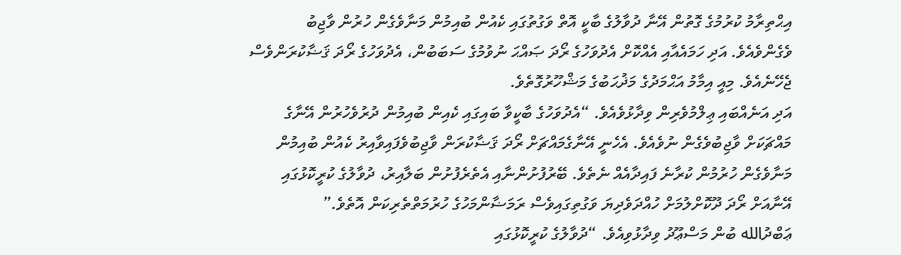އިޙްތިރާމު ކުރުމުގެ ގޮތުން އޭނާ ދުވާލުގެ ބާކީ އޮތް ވަގުތުގައި ކެއުން ބުއިމުން މަނާވެގެން ހުރުން ވާޖިބު ވެގެންވެއެވެ. އަދި ހަމައެއާއި އެއްކޮށް އެދުވަހުގެ ރޯދަ ޞައްޙަ ނުވުމުގެ ސަބަބުން، އެދުވަހުގެ ރޯދަ ޤަޟާކުރަންވެސް ޖެހޭނެއެވެ. މިއީ އިމާމު އަޙްމަދުގެ މަޛުޙަބުގެ މަޝްހޫރުގޮތެވެ.
އަދި އަނެއްބައި ޢިލްމުވެރިން ވިދާޅުވެއެވެ. “އެދުވަހުގެ ބާކީވާ ބައިގައި ކެއިން ބުއިމުން ދުރުވެހުރުން އޭނާގެ މައްޗަކަށް ވާޖިބުވެގެން ނުވެއެވެ. އެހެނީ އޭނާގެމައްޗަށް ރޯދަ ޤަޟާކުރަން ވާޖިބުވެފައިވާއިރު ކެއުން ބުއިމުން މަނާވެގެން ހުރުމުން ކުރާނެ ފައިދާއެއް ނެތެވެ. ބޭރުފުށުންނާއި އެތެރެފުށުން ބަލާއިރު، ދުވާލުގެ ކުރީކޮޅުގައި އޭނާއަށް ރޯދަ ދޫކޮށްލުމަށް ހުއްދަވެދިޔަ ވަގުތިގައިވެސް ރަމަޟާންމަހުގެ ހުރުމަތްތެރިކަން އޮތެވެ.”
ޢަބްދުالله ބުން މަސްޢޫދު ވިދާޅުވިއެވެ. “ދުވާލުގެ ކުރީކޮޅުގައި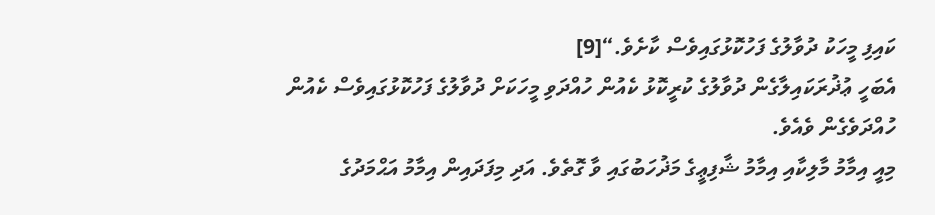ކައިފި މީހަކު ދުވާލުގެ ފަހުކޮޅުގައިވެސް ކާށެވެ.“[9]
އެބަހީ ޢުޛުރަކައިލާގެން ދުވާލުގެ ކުރީކޮޅު ކެއުން ހުއްދަވި މީހަކަށް ދުވާލުގެ ފަހުކޮޅުގައިވެސް ކެއުން ހުއްދަވެގެން ވެއެވެ.
މިއީ އިމާމު މާލިކާއި އިމާމު ޝާފިޢީގެ މަޛުހަބުގައި ވާ ގޮތެވެ. އަދި މިފަދައިން އިމާމު އަޙްމަދުގެ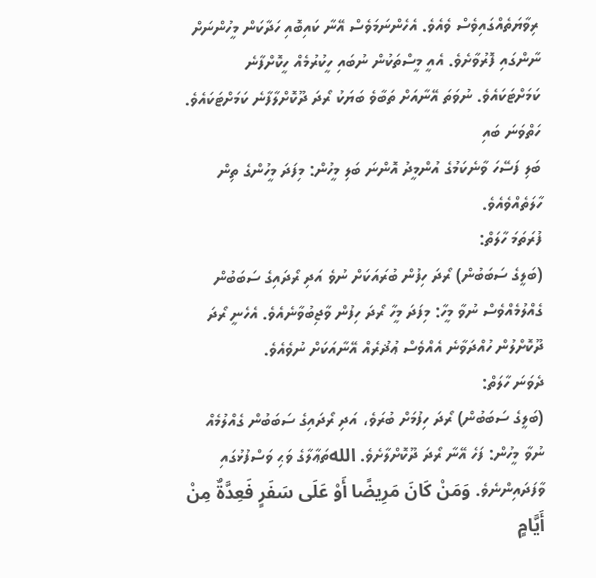ރިވާޔަތެއްގައިވެސް ވެއެވެ. އެހެންނަމަވެސް އޭނާ ކައިބޮއި ހަދާކަން މީހުންނަށް ނާންގައި ފޮރުވާށެވެ. އެއީ މީސްތަކުން ނުބައި ހީކުރުމެއް ހީކޮށްފާނެ ކަމަށްޓަކައެވެ. ނުވަތަ އޭނާއަށް ތަބާވެ ބަޔަކު ރޯދަ ދޫކޮށްލާފާނެ ކަމަށްޓަކައެވެ.
ހަތްވަނަ ބައި
ބަލި ފަސޭހަ ވާނެކަމުގެ އުންމީދު އޮންނަ ބަލި މީހުން: މިފަދަ މީހުންގެ ތިން ހާލަތެއްވެއެވެ.
ފުރަތަމަ ހާލަތް:
(ބަލީގެ ސަބަބުން) ރޯދަ ހިފުން ބުރައަކަށް ނުވެ އަދި ރޯދައިގެ ސަބަބުން ގެއްލުމެއްވެސް ނުވާ މީހާ: މިފަދަ މީހާ ރޯދަ ހިފުން ވާޖިބުވާނެއެވެ. އެހެނީ ރޯދަ ދޫކޮށްލުން ހުއްދަވާނެ އެއްވެސް ޢުޛުރެއް އޭނާއަކަށް ނުވެއެވެ.
ދެވަނަ ހާލަތް:
(ބަލީގެ ސަބަބުން) ރޯދަ ހިފުމަށް ބުރަވެ، އަދި ރޯދައިގެ ސަބަބުން ގެއްލުމެއް ނުވާ މީހުން: ފަހެ އޭނާ ރޯދަ ދޫކޮށްލާށެވެ. اللهތަޢާލާގެ ވަޙި ވަސްފުޅުގައި ވާފަދައިންނެވެ. وَمَنْ كَانَ مَرِيضًا أَوْ عَلَى سَفَرٍ فَعِدَّةٌ مِنْ أَيَّامٍ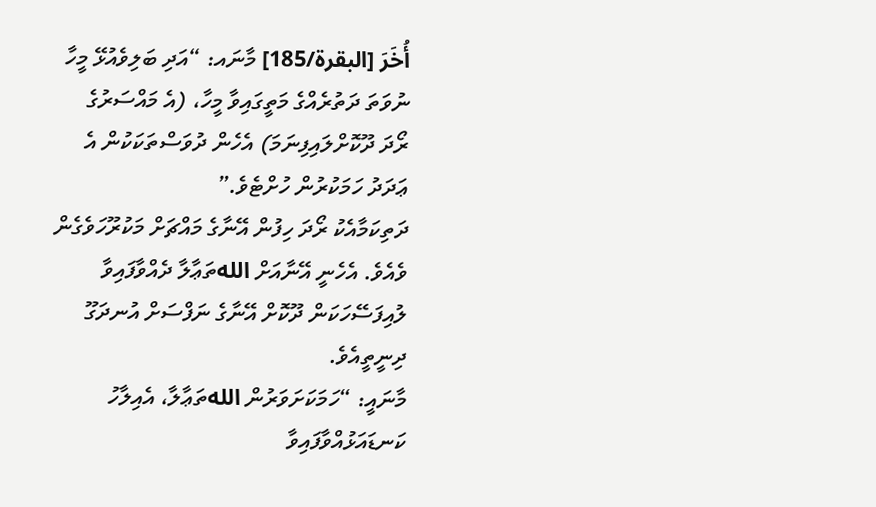أُخَرَ [البقرة/185] މާނައ: “އަދި ބަލިވެއުޅޭ މީހާ ނުވަތަ ދަތުރެއްގެ މަތީގައިވާ މީހާ، (އެ މައްސަރުގެ ރޯދަ ދޫކޮށްލައިފިނަމަ) އެހެން ދުވަސްތަކަކުން އެ ޢަދަދު ހަމަކުރުން ހުށްޓެވެ.”
ދަތިކަމާއެކު ރޯދަ ހިފުން އޭނާގެ މައްޗަށް މަކުރޫހަވެގެން ވެއެވެ. އެހެނީ އޭނާއަށް اللهތަޢާލާ ދެއްވާފައިވާ ލުއިފަސޭހަކަން ދޫކޮށް އޭނާގެ ނަފްސަށް އުނދަގޫ ދިނީތީއެވެ.
މާނައީ: “ހަމަކަށަވަރުން اللهތަޢާލާ، އެއިލާހު ކަނޑައަޅުއްވާފައިވާ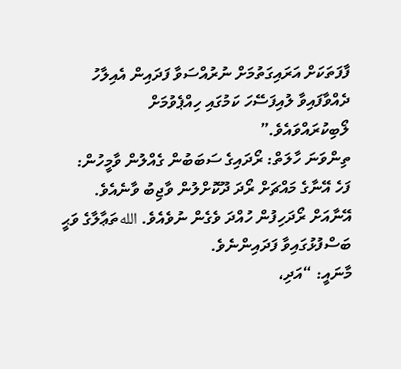ފާފަތަކަށް އަރައިގަތުމަށް ނުރުއްސަވާ ފަދައިން އެއިލާހު ދެއްވާފައިވާ ލުއިފަސޭހަ ކަމުގައި ހިއްޕެވުމަށް ލޯބިކުރައްވައެވެ.”
ތިންވަނަ ހާލަތް: ރޯދައިގެ ސަބަބުން ގެއްލުން ވާމީހުން:
ފަހެ އޭނާގެ މައްޗަށް ރޯދަ ދޫކޮށްލުން ވާޖިބު ވާނެއެވެ. އޭނާއަށް ރޯދަހިފުން ހުއްދަ ވެގެން ނުވެއެވެ. اللهތަޢާލާގެ ވަޙީ ބަސްފުޅުގައިވާ ފަދައިންނެވެ.
މާނައީ: “އަދި،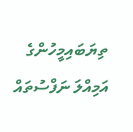ތިޔަބައިމީހުންގެ އަމިއްލަ ނަފްސުތައް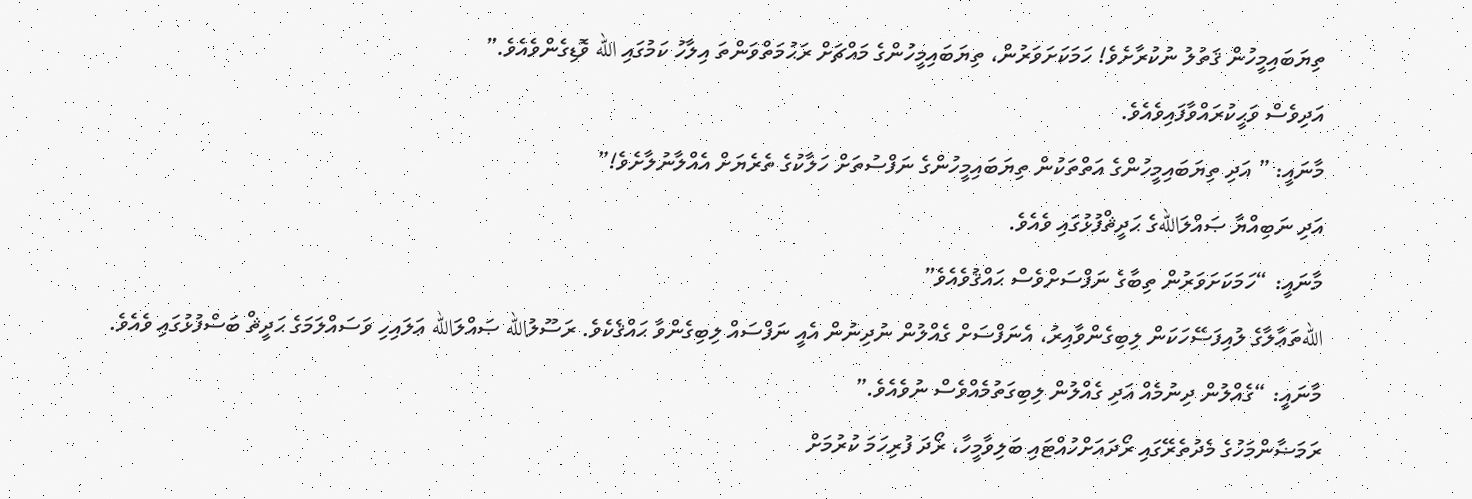ތިޔަބައިމީހުން ޤަތުލު ނުކުރާށެވެ! ހަމަކަށަވަރުން، ތިޔަބައިމީހުންގެ މައްޗަށް ރަޙުމަތްވަންތަ އިލާހު ކަމުގައި الله ވޮޑިގެންވެއެވެ.”
އަދިވެސް ވަޙީކުރައްވާފައިވެއެވެ.
މާނައީ: ” އަދި ތިޔަބައިމީހުންގެ އަތްތަކުން ތިޔަބައިމީހުންގެ ނަފްސުތަށް ހަލާކުގެ ތެރެޔަށް އެއްލާނުލާށެވެ!”
އަދި ނަބިއްޔާ ޞައްލަاللهގެ ޙަދީޘްފުޅުގައި ވެއެވެ.
މާނައީ: “ހަމަކަށަވަރުން ތިބާގެ ނަފްސަށްވެސް ޙައްޤުވެއެވެ”
اللهތަޢާލާގެ ލުއިފަސޭހަކަން ލިބިގެންވާއިރު، އެނަފްސަށް ގެއްލުން ނުދިނުން އެއީ ނަފްސައް ލިބިގެންވާ ޙައްޤެކެވެ. ރަސޫލުالله ޞައްލަالله ޢަލައިހި ވަސައްލަމަގެ ޙަދީޘް ބަސްފުޅުގައި ވެއެވެ.
މާނައީ: “ގެއްލުން ދިނުމެއް އަދި ގެއްލުން ލިބިގަތުމެއްވެސް ނުވެއެވެ.”
ރަމަޟާންމަހުގެ މެދުތެރޭގައި ރޯދައަށްހުއްޓައި ބަލިވާމީހާ، ރޯދަ ފުރިހަމަ ކުރުމަށް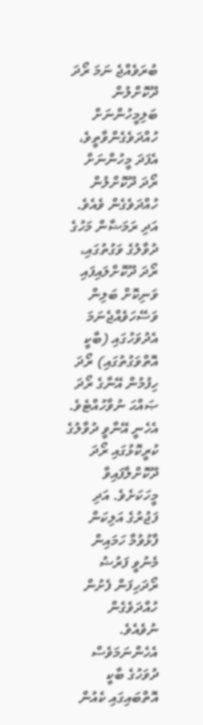ބުރަވެއްޖެ ނަމަ ރޯދަ ދޫކޮށްލުން ބަލިމީހުންނަށް ހުއްދަވެގެންވާތީވެ، އެފަދަ މީހުންނަށް ރޯދަ ދޫކޮށްލުން ހުއްދަވެގެން ވެއެވެ. އަދި ރަމަޟާން މަހުގެ ދުވާލުގެ ވަގުތުގައި، ރޯދަ ދޫކޮށްލައިފައި ވަނިކޮށް ބަލިން ވަސޭހަވެއްޖެނަމަ އެދުވަހުގައި (ބާކީ އޮތްވަގުތުގައި) ރޯދަ ހިފުމުން އޭނާގެ ރޯދަ ޞައްޙަ ނުވާހުއްޓެވެ. އެހެނީ އޭނާވީ ދުވާލުގެ ކުރީކޮޅުގައި ރޯދަ ދޫކޮށްލާފައިވާ މީހަކަށެވެ. އަދި ފަޖުރުގެ އަލިކަން ފާޅުވުމާ ހަމައިން މެނުވީ ފަރުޟު ރޯދަހިފަން ފެށުން ހުއްދަވެގެން ނުވެއެވެ. އެހެންނަމަވެސް ދުވަހުގެ ބާކީ އޮތްބައިގައި ކެއުން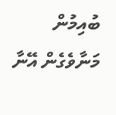ބުއިމުން މަނާވެގެން އޭނާ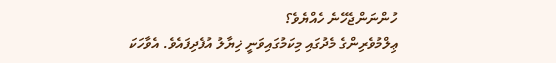ހުންނަންޖެހޭނެ ހެއްޔެވެ؟
ޢިލްމުވެރިންގެ މެދުގައި މިކަމުގައިވަނީ ޚިޔާލު އުފެދިފައެވެ. އެވާހަކަ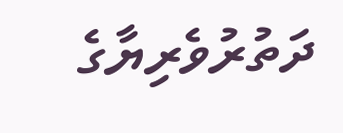ދަތުރުވެރިޔާގެ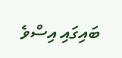ބައިގައި އިސްވެ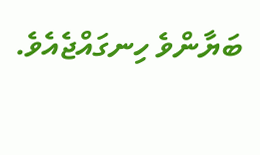ބަޔާންވެ ހިނގައްޖެއެވެ.